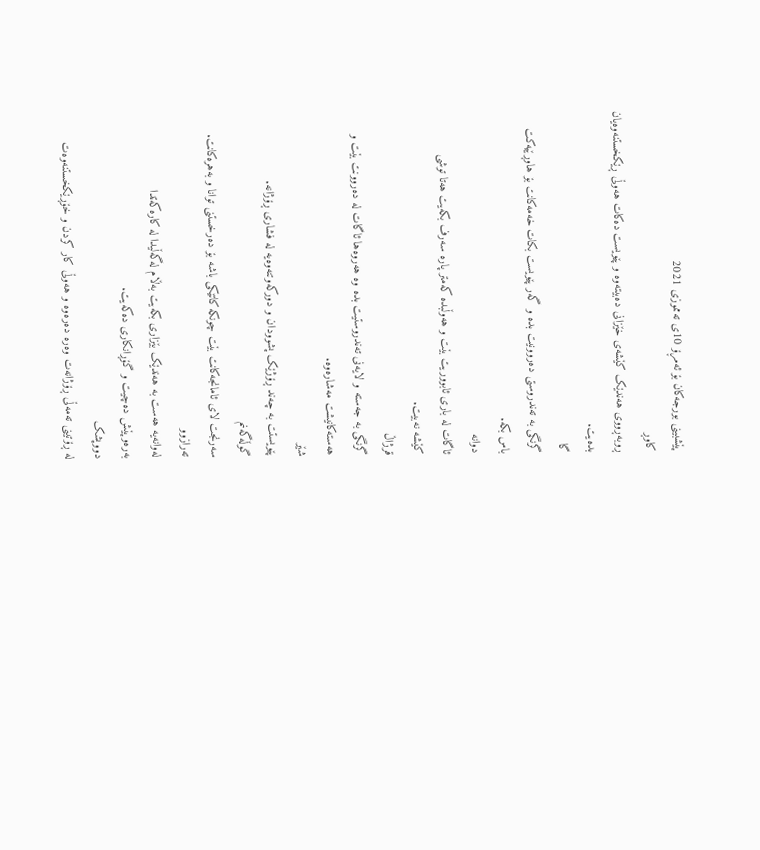پێشبینی بورجەکان بۆ ئەمڕۆ 10ی تەمموزی 2021
کاوڕ
ڕوبەڕووی هەندێک کێشەی خێزانی دەبیتەوە و پێویست دەکات هەوڵی ڕێکخستنەوەیان
بدەیت.
گا
گرنگی بە تەندروستی دەروونیت بدە و گەر پێویست بکات خەمەکانت بۆ هاوڕێیەکت
باس بکە.
دوانە
ئاگات لە باری ئابووریت بێت و هەوڵبدە کەمتر پارە سەرف بکەیت هەتا توشی
کێشە نەبیت.
قرژاڵ
گرنگی بە جەستە و لایەنی تەندروستیت بدە وە هەروەها ئاگات لە دەروونت بێت و
هەستەکانیشت مەشارەوە.
شێر
پێویستت بە چەند ڕۆژێک پشوودان و دورکەوتنەوەیە لە فشاری ڕۆژانە.
گوڵەگەنم
سەرنجت لای ئامانجەکانت بێت چونکە کاتێکی باشە بۆ دەرخستنی توانا و بەهرەکانت.
تەرازوو
لەوانەیە هەست بە هەندێک بێزاری بکەیت بەڵام لەگەڵیدا لە کارەکەتدا
بەرەوپێش دەچیت و گۆڕانکاری دەکەیت.
دووپشک
لە ڕۆتینی تەمەڵی ڕۆژانەت وەرە دەرەوە و هەوڵی کار کردن و خۆڕێکخستنەوەت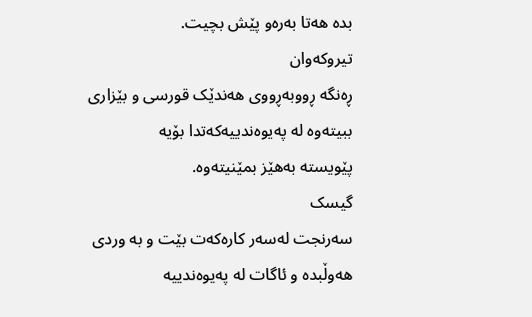بدە هەتا بەرەو پێش بچیت.
تیروکەوان
ڕەنگە ڕووبەڕووی هەندێک قورسی و بێزاری ببیتەوە لە پەیوەندییەکەتدا بۆیە
پێویستە بەهێز بمێنیتەوە.
گیسک
سەرنجت لەسەر کارەکەت بێت و بە وردی هەوڵبدە و ئاگات لە پەیوەندییە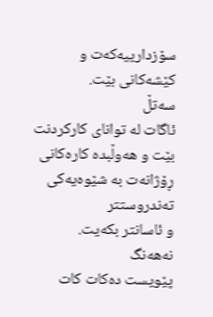سۆزدارییەکەت و کێشەکانی بێت.
سەتڵ
ئاگات لە توانای کارکردنت بێت و هەوڵبدە کارەکانی ڕۆژانەت بە شێوەیەکی تەندروستتر
و ئاسانتر بکەیت.
نەهەنگ
پێویست دەکات کات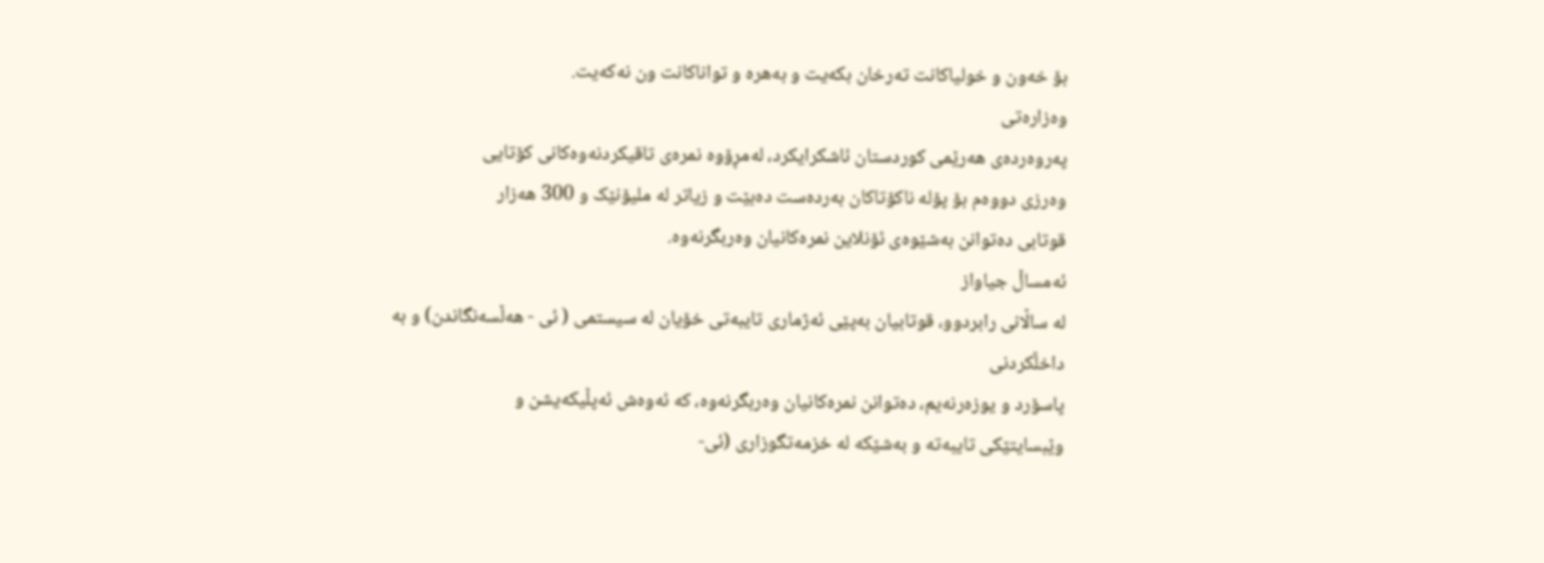بۆ خەون و خولیاکانت تەرخان بکەیت و بەهرە و تواناکانت ون نەکەیت.
وەزارەتی
پەروەردەی هەرێمی کوردستان ئاشکرایکرد، لەمڕۆوە نمرەی تاقیکردنەوەکانی کۆتایی
وەرزی دووەم بۆ پۆلە ناکۆتاکان بەردەست دەبێت و زیاتر لە ملیۆنێک و 300 هەزار
قوتابی دەتوانن بەشێوەی ئۆنلاین نمرەکانیان وەربگرنەوە.
ئەمساڵ جیاواز
لە ساڵانی رابردوو، قوتابیان بەپێی ئەژماری تایبەتی خۆیان لە سیستمی ( ئی - هەڵسەنگاندن) و بە داخڵکردنی
پاسۆرد و یوزەرنەیم، دەتوانن نمرەکانیان وەربگرنەوە، کە ئەوەش ئەپڵیکەیشن و
وێبسایتێکی تایبەتە و بەشێکە لە خزمەتگوزاری (ئی-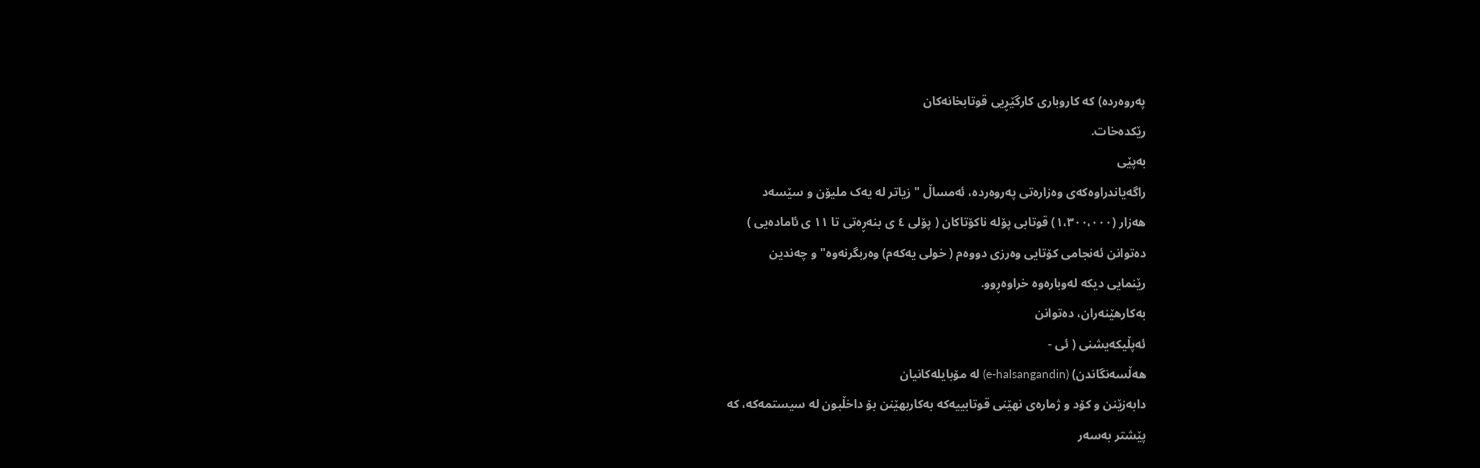پەروەردە) کە کاروباری کارگێڕیی قوتابخانەکان
رێکدەخات.
بەپێی
راگەیاندراوەکەی وەزارەتی پەروەردە، ئەمساڵ "زیاتر لە یەک ملیۆن و سێسەد
هەزار (١،٣٠٠،٠٠٠) قوتابی پۆلە ناکۆتاکان ( پۆلی ٤ ی بنەڕەتی تا ١١ ی ئامادەیی )
دەتوانن ئەنجامی کۆتایی وەرزی دووەم ( خولی یەکەم) وەربگرنەوە" و چەندین
رێنمایی دیکە لەوبارەوە خراوەڕوو.
بەکارهێنەران، دەتوانن
ئەپڵیکەیشنی ( ئی -
هەڵسەنگاندن) (e-halsangandin) لە مۆبایلەکانیان
دابەزێنن و کۆد و ژمارەی نهێنی قوتابییەکە بەکاربهێنن بۆ داخڵبون لە سیستمەکە، کە
پێشتر بەسەر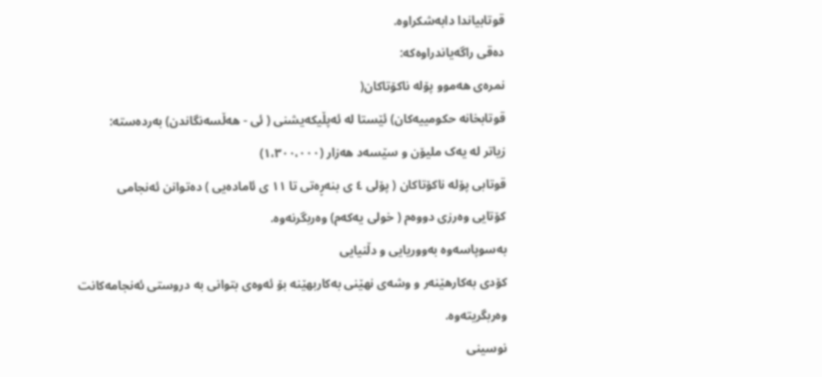قوتابیاندا دابەشکراوە.
دەقی راگەیاندراوەکە:
نمرەی هەموو پۆلە ناکۆتاکان(
قوتابخانە حکومییەکان) ئێستا لە ئەپڵیکەیشنی ( ئی - هەڵسەنگاندن) بەردەستە:
زیاتر لە یەک ملیۆن و سێسەد هەزار (١،٣٠٠،٠٠٠)
قوتابی پۆلە ناکۆتاکان ( پۆلی ٤ ی بنەڕەتی تا ١١ ی ئامادەیی ) دەتوانن ئەنجامی
کۆتایی وەرزی دووەم ( خولی یەکەم) وەربگرنەوە.
بەسوپاسەوە بەووریایی و دڵنیایی
کۆدی بەکارهێنەر و وشەی نهێنی بەکاربهێنە بۆ ئەوەی بتوانی بە دروستی ئەنجامەکانت
وەربگریتەوە.
نوسینی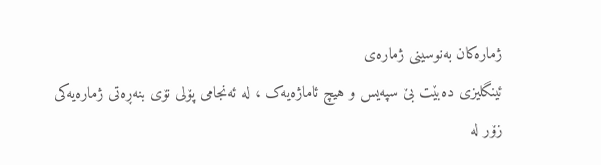ژمارەکان بەنوسینی ژمارەی
ئینگلیزی دەبێت بێ سپەیس و هیچ ئاماژەیەک ، لە ئەنجامی پۆلی نۆی بنەڕەتی ژمارەیەکی
زۆر لە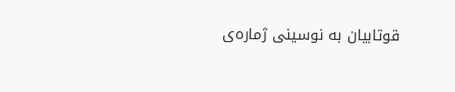قوتابیان بە نوسینی ژمارەی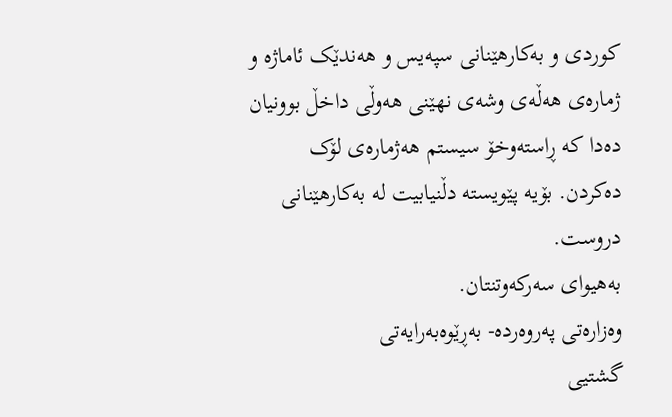کوردی و بەکارهێنانی سپەیس و هەندێک ئاماژە و
ژمارەی هەڵەی وشەی نهێنی هەوڵی داخڵ بوونیان دەدا کە ڕاستەوخۆ سیستم هەژمارەی لۆک
دەکردن. بۆیە پێویستە دڵنیابیت لە بەکارهێنانی دروست.
بەهیوای سەرکەوتنتان.
وەزارەتی پەروەردە- بەڕێوەبەرایەتی
گشتیی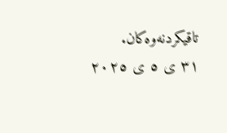تاقیکردنەوەکان.
٣١ ی ٥ ی ٢٠٢٥